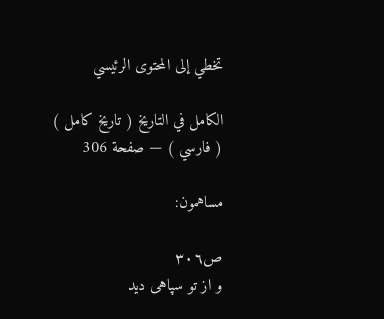تخطي إلى المحتوى الرئيسي

الكامل في التاريخ ( تاريخ كامل ) ( فارسي ) — صفحة 306

مساهمون:

ص٣٠٦
و از تو سپاهى ديد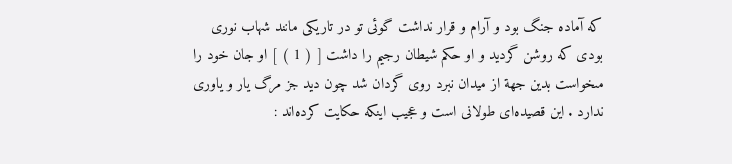كه آماده جنگ بود و آرام و قرار نداشت گوئى تو در تاريكى مانند شهاب نورى بودى كه روشن گرديد و او حكم شيطان رجيم را داشت [ ( 1 ) ] او جان خود را مىخواست بدين جهة از ميدان نبرد روى گردان شد چون ديد جز مرگ يار و ياورى ندارد . اين قصيده‌اى طولانى است و عجيب اينكه حكايت كرده‌اند :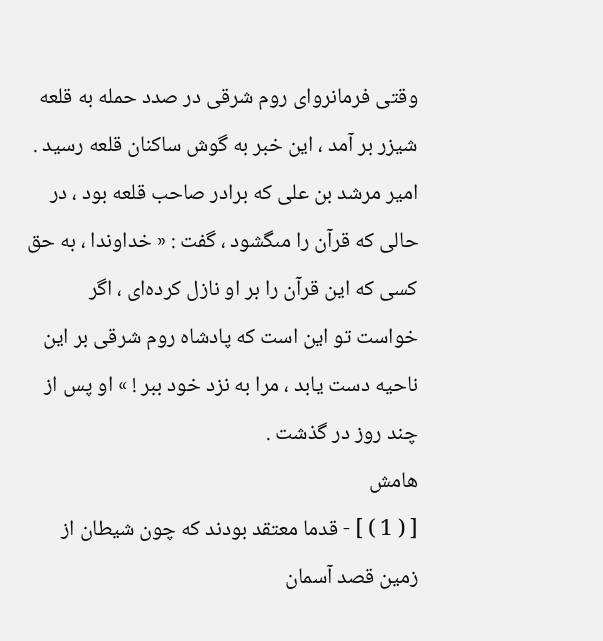وقتى فرمانرواى روم شرقى در صدد حمله به قلعه شيزر بر آمد ، اين خبر به گوش ساكنان قلعه رسيد . امير مرشد بن على كه برادر صاحب قلعه بود ، در حالى كه قرآن را مىگشود ، گفت : « خداوندا ، به حق كسى كه اين قرآن را بر او نازل كرده‌اى ، اگر خواست تو اين است كه پادشاه روم شرقى بر اين ناحيه دست يابد ، مرا به نزد خود ببر ! » او پس از چند روز در گذشت .
هامش
[ ( 1 ) ] - قدما معتقد بودند كه چون شيطان از زمين قصد آسمان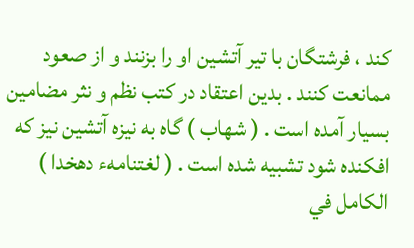كند ، فرشتگان با تير آتشين او را بزنند و از صعود ممانعت كنند . بدين اعتقاد در كتب نظم و نثر مضامين بسيار آمده است . ( شهاب ) گاه به نيزه آتشين نيز كه افكنده شود تشبيه شده است . ( لغتنامهء دهخدا )
الكامل في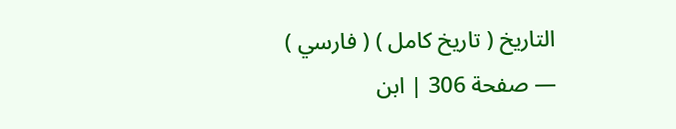التاريخ ( تاريخ كامل ) ( فارسي ) — صفحة 306 | ابن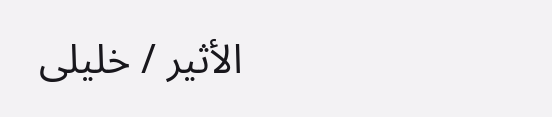الأثير / خليلى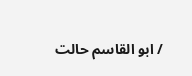/ ابو القاسم حالت